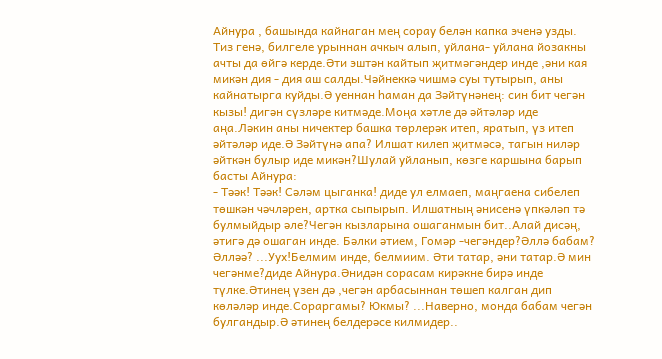Айнура , башында кайнаган мең сорау белән капка эченә узды. Тиз генә, билгеле урыннан ачкыч алып, уйлана- уйлана йозакны ачты да өйгә керде.Әти эштән кайтып җитмәгәндер инде ,әни кая микән дия - дия аш салды.Чәйнеккә чишмә суы тутырып, аны кайнатырга куйды.Ә уеннан һаман да Зәйтүнәнең: син бит чегән кызы! дигән сүзләре китмәде.Моңа хәтле дә әйтәләр иде аңа.Ләкин аны ничектер башка төрлерәк итеп, яратып, үз итеп әйтәләр иде.Ә Зәйтүнә апа? Илшат килеп җитмәсә, тагын ниләр әйткән булыр иде микән?Шулай уйланып, көзге каршына барып басты Айнура:
- Тәәк! Тәәк! Сәләм цыганка! диде ул елмаеп, маңгаена сибелеп төшкән чәчләрен, артка сыпырып. Илшатның әнисенә үпкәләп тә булмыйдыр әле?Чегән кызларына ошаганмын бит..Алай дисәң, әтигә дә ошаган инде. Бәлки әтием, Гомәр -чегәндер?Әллә бабам? Әлләә? ...Уух!Белмим инде, белмиим. Әти татар, әни татар.Ә мин чегәнме?диде Айнура.Әнидән сорасам кирәкне бирә инде түлке.Әтинең үзен дә ,чегән арбасыннан төшеп калган дип көләләр инде.Сораргамы? Юкмы? ...Наверно, монда бабам чегән булгандыр.Ә әтинең белдерәсе килмидер..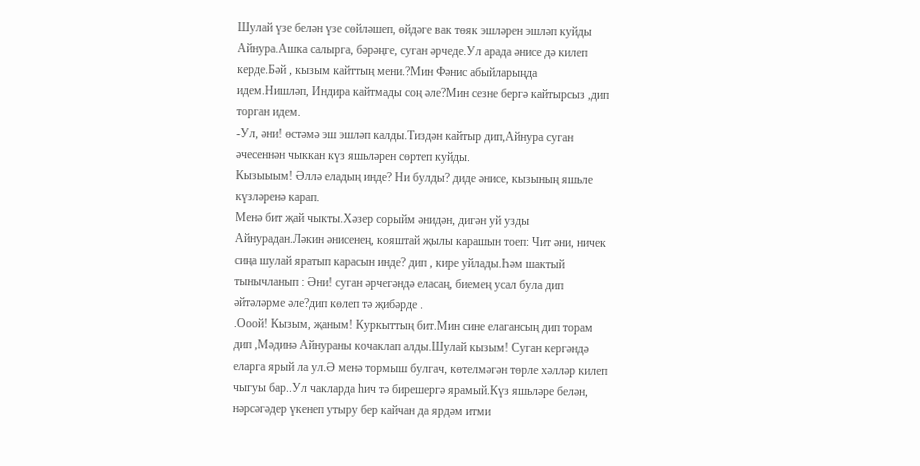Шулай үзе белән үзе сөйләшеп, өйдәге вак төяк эшләрен эшләп куйды Айнура.Ашка салырга, бәрәңге, суган әрчеде.Ул арада әнисе дә килеп керде.Бәй , кызым кайттың мени.?Мин Фәнис абыйларыңда идем.Нишләп, Индира кайтмады соң әле?Мин сезне бергә кайтырсыз ,дип торган идем.
-Ул, әни! өстәмә эш эшләп калды.Тиздән кайтыр дип,Айнура суган әчесеннән чыккан күз яшьләрен сөртеп куйды.
Кызыыым! Әллә еладың инде? Ни булды? диде әнисе, кызының яшьле күзләренә карап.
Менә бит җай чыкты.Хәзер сорыйм әнидән, дигән уй узды Айнурадан.Ләкин әнисенең, кояштай җылы карашын тоеп: Чит әни, ничек сиңа шулай яратып карасын инде? дип , кире уйлады.Һәм шактый тынычланып : Әни! суган әрчегәндә еласаң, биемең усал була дип әйтәләрме әле?дип көлеп тә җибәрде .
.Ооой! Кызым, җаным! Куркыттың бит.Мин сине елагансың дип торам дип ,Мәдинә Айнураны кочаклап алды.Шулай кызым! Суган кергәндә еларга ярый ла ул.Ә менә тормыш булгач, көтелмәгән төрле хәлләр килеп чыгуы бар..Ул чакларда һич тә бирешергә ярамый.Күз яшьләре белән, нәрсәгәдер үкенеп утыру бер кайчан да ярдәм итми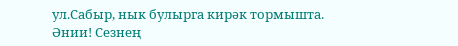ул.Сабыр, нык булырга кирәк тормышта.
Әнии! Сезнең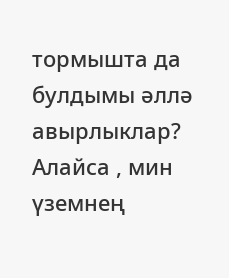тормышта да булдымы әллә авырлыклар? Алайса , мин үземнең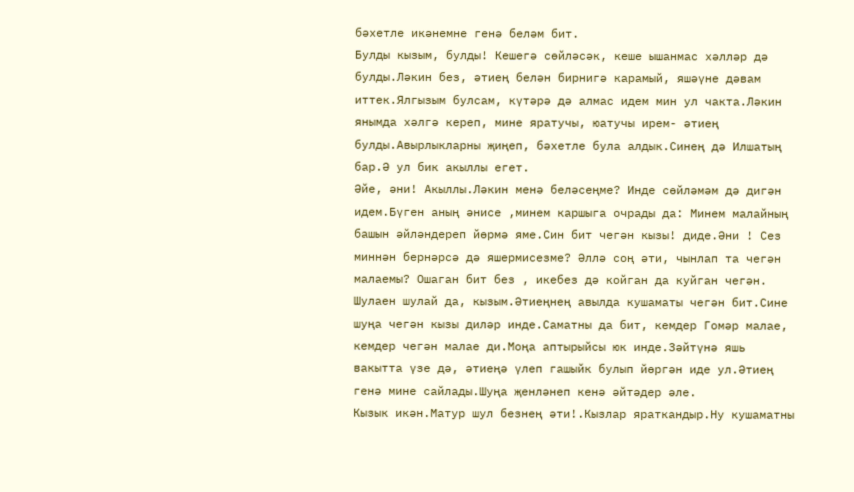бәхетле икәнемне генә беләм бит.
Булды кызым, булды! Кешегә сөйләсәк, кеше ышанмас хәлләр дә булды.Ләкин без, әтиең белән бирнигә карамый, яшәүне дәвам иттек.Ялгызым булсам, күтәрә дә алмас идем мин ул чакта.Ләкин янымда хәлгә кереп, мине яратучы, юатучы ирем- әтиең булды.Авырлыкларны җиңеп, бәхетле була алдык.Синең дә Илшатың бар.Ә ул бик акыллы егет.
Әйе, әни! Акыллы.Ләкин менә беләсеңме? Инде сөйләмәм дә дигән идем.Бүген аның әнисе ,минем каршыга очрады да: Минем малайның башын әйләндереп йөрмә яме.Син бит чегән кызы! диде.Әни ! Сез миннән бернәрсә дә яшермисезме? Әллә соң әти, чынлап та чегән малаемы? Ошаган бит без , икебез дә койган да куйган чегән.
Шулаен шулай да, кызым.Әтиеңнең авылда кушаматы чегән бит.Сине шуңа чегән кызы диләр инде.Саматны да бит, кемдер Гомәр малае, кемдер чегән малае ди.Моңа аптырыйсы юк инде.Зәйтүнә яшь вакытта үзе дә, әтиеңә үлеп гашыйк булып йөргән иде ул.Әтиең генә мине сайлады.Шуңа җенләнеп кенә әйтәдер әле.
Кызык икән.Матур шул безнең әти!.Кызлар яраткандыр.Ну кушаматны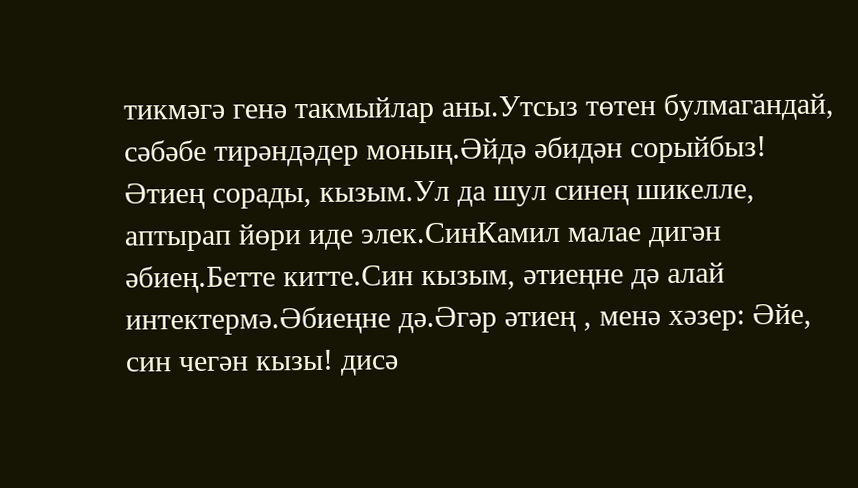тикмәгә генә такмыйлар аны.Утсыз төтен булмагандай, сәбәбе тирәндәдер моның.Әйдә әбидән сорыйбыз!
Әтиең сорады, кызым.Ул да шул синең шикелле, аптырап йөри иде элек.СинКамил малае дигән әбиең.Бетте китте.Син кызым, әтиеңне дә алай интектермә.Әбиеңне дә.Әгәр әтиең , менә хәзер: Әйе, син чегән кызы! дисә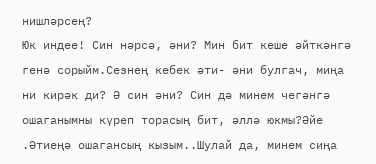нишләрсең?
Юк индее! Син нәрсә, әни? Мин бит кеше әйткәнгә генә сорыйм.Сезнең кебек әти- әни булгач, миңа ни кирәк ди? Ә син әни? Син дә минем чегәнгә ошаганымны күреп торасың бит, әллә юкмы?Әйе .Әтиеңә ошагансың кызым..Шулай да, минем сиңа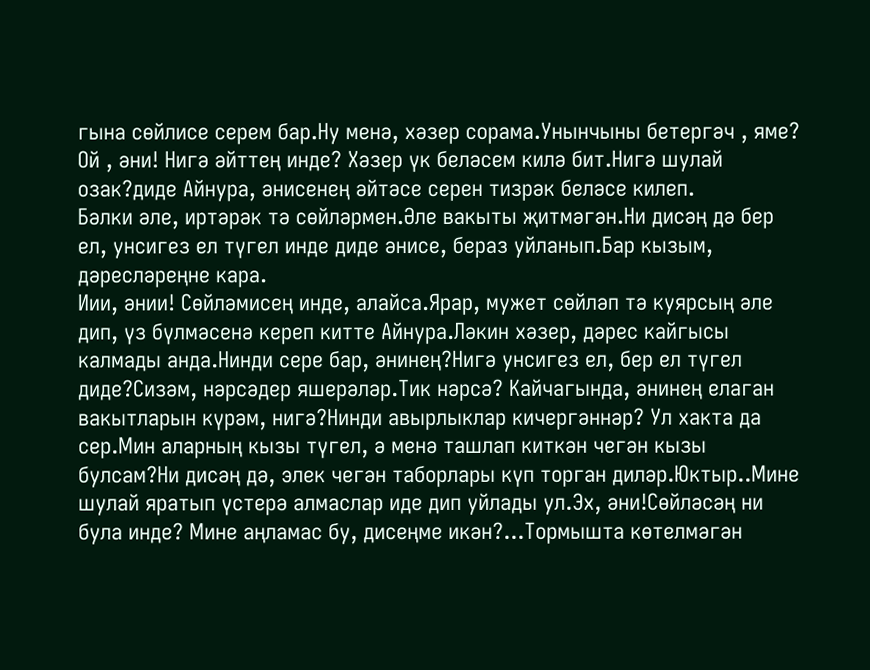гына сөйлисе серем бар.Ну менә, хәзер сорама.Унынчыны бетергәч , яме?
Ой , әни! Нигә әйттең инде? Хәзер үк беләсем килә бит.Нигә шулай озак?диде Айнура, әнисенең әйтәсе серен тизрәк беләсе килеп.
Бәлки әле, иртәрәк тә сөйләрмен.Әле вакыты җитмәгән.Ни дисәң дә бер ел, унсигез ел түгел инде диде әнисе, бераз уйланып.Бар кызым, дәресләреңне кара.
Иии, әнии! Сөйләмисең инде, алайса.Ярар, мужет сөйләп тә куярсың әле дип, үз бүлмәсенә кереп китте Айнура.Ләкин хәзер, дәрес кайгысы калмады анда.Нинди сере бар, әнинең?Нигә унсигез ел, бер ел түгел диде?Сизәм, нәрсәдер яшерәләр.Тик нәрсә? Кайчагында, әнинең елаган вакытларын күрәм, нигә?Нинди авырлыклар кичергәннәр? Ул хакта да сер.Мин аларның кызы түгел, ә менә ташлап киткән чегән кызы булсам?Ни дисәң дә, элек чегән таборлары күп торган диләр.Юктыр..Мине шулай яратып үстерә алмаслар иде дип уйлады ул.Эх, әни!Сөйләсәң ни була инде? Мине аңламас бу, дисеңме икән?...Тормышта көтелмәгән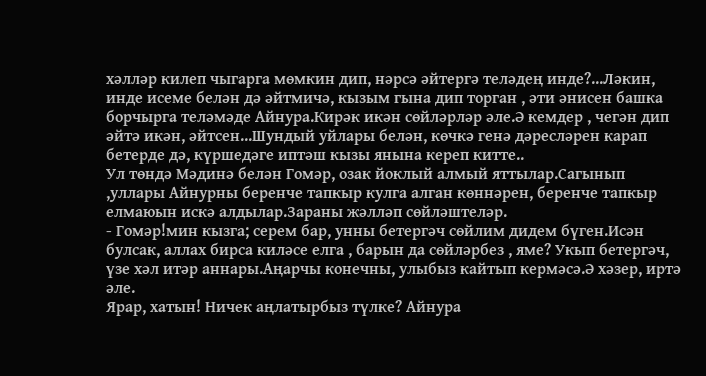хәлләр килеп чыгарга мөмкин дип, нәрсә әйтергә теләдең инде?...Ләкин, инде исеме белән дә әйтмичә, кызым гына дип торган , әти әнисен башка борчырга теләмәде Айнура.Кирәк икән сөйләрләр әле.Ә кемдер , чегән дип әйтә икән, әйтсен...Шундый уйлары белән, көчкә генә дәресләрен карап бетерде дә, күршедәге иптәш кызы янына кереп китте..
Ул төндә Мәдинә белән Гомәр, озак йоклый алмый яттылар.Сагынып ,уллары Айнурны беренче тапкыр кулга алган көннәрен, беренче тапкыр елмаюын искә алдылар.Зараны жәлләп сөйләштеләр.
- Гомәр!мин кызга; серем бар, унны бетергәч сөйлим дидем бүген.Исән булсак, аллах бирса киләсе елга , барын да сөйләрбез , яме? Укып бетергәч, үзе хәл итәр аннары.Аңарчы конечны, улыбыз кайтып кермәсә.Ә хәзер, иртә әле.
Ярар, хатын! Ничек аңлатырбыз түлке? Айнура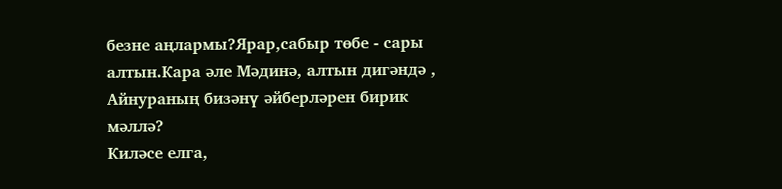безне аңлармы?Ярар,сабыр төбе - сары алтын.Кара әле Мәдинә, алтын дигәндә , Айнураның бизәнү әйберләрен бирик мәллә?
Киләсе елга,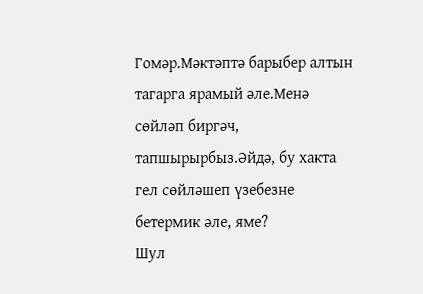Гомәр.Мәктәптә барыбер алтын тагарга ярамый әле.Менә сөйләп биргәч, тапшырырбыз.Әйдә, бу хакта гел сөйләшеп үзебезне бетермик әле, яме?
Шул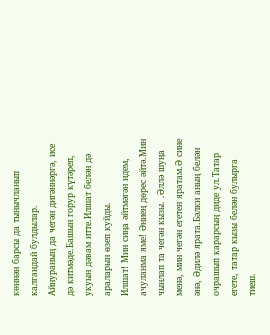көннән барсы да тынычланып калгандай булдылар.
Айнураның да чегән дигәннәргә, исе дә китмәде.Башын горур күтәреп, укуын дәвам итте.Илшат белән дә араларын өзеп куйды.
Илшат! Мин сиңа әйтмәгән идем, ачуланма яме! Әниең дөрес әйтә.Мин чынлап та чегән кызы. .Әллә шуңа менә, мин чегән егетен яратам.Ә сине әнә, Әдилә ярата.Бәлки аның белән очрашып карарсың диде ул.Татар егете, татар кызы белән булырга тиеш.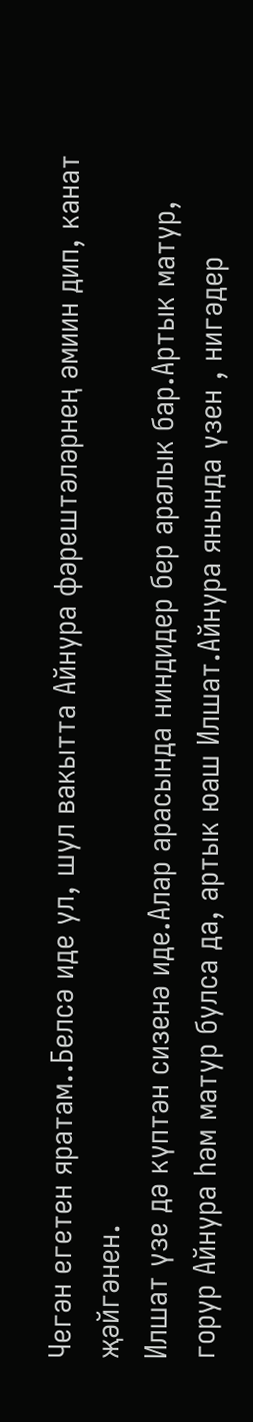Чегән егетен яратам..Белсә иде ул, шул вакытта Айнура фәрештәләрнең әмиин дип, канат җәйгәнен.
Илшат үзе дә күптән сизенә иде.Алар арасында ниндидер бер аралык бар.Артык матур, горур Айнура һәм матур булса да, артык юаш Илшат.Айнура янында үзен , нигәдер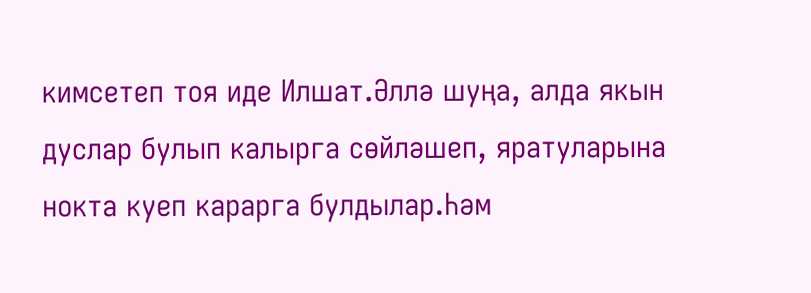кимсетеп тоя иде Илшат.Әллә шуңа, алда якын дуслар булып калырга сөйләшеп, яратуларына нокта куеп карарга булдылар.Һәм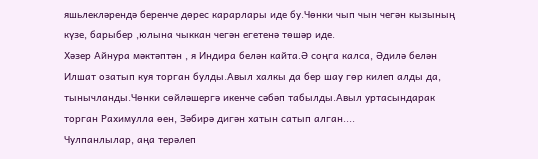яшьлекләрендә беренче дөрес карарлары иде бу.Чөнки чып чын чегән кызының күзе, барыбер ,юлына чыккан чегән егетенә төшәр иде.
Хәзер Айнура мәктәптән , я Индира белән кайта.Ә соңга калса, Әдилә белән Илшат озатып куя торган булды.Авыл халкы да бер шау гөр килеп алды да, тынычланды.Чөнки сөйләшергә икенче сәбәп табылды.Авыл уртасындарак торган Рахимулла өен, Зәбирә дигән хатын сатып алган....
Чулпанлылар, аңа терәлеп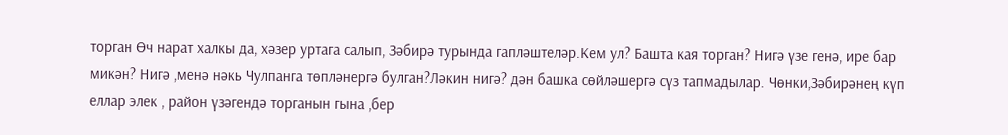торган Өч нарат халкы да, хәзер уртага салып, Зәбирә турында гапләштеләр.Кем ул? Башта кая торган? Нигә үзе генә, ире бар микән? Нигә ,менә нәкь Чулпанга төпләнергә булган?Ләкин нигә? дән башка сөйләшергә сүз тапмадылар. Чөнки,Зәбирәнең күп еллар элек , район үзәгендә торганын гына ,бер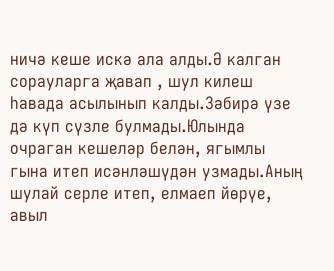ничә кеше искә ала алды.Ә калган сорауларга җавап , шул килеш һавада асылынып калды.Зәбирә үзе дә күп сүзле булмады.Юлында очраган кешеләр белән, ягымлы гына итеп исәнләшүдән узмады.Аның шулай серле итеп, елмаеп йөрүе, авыл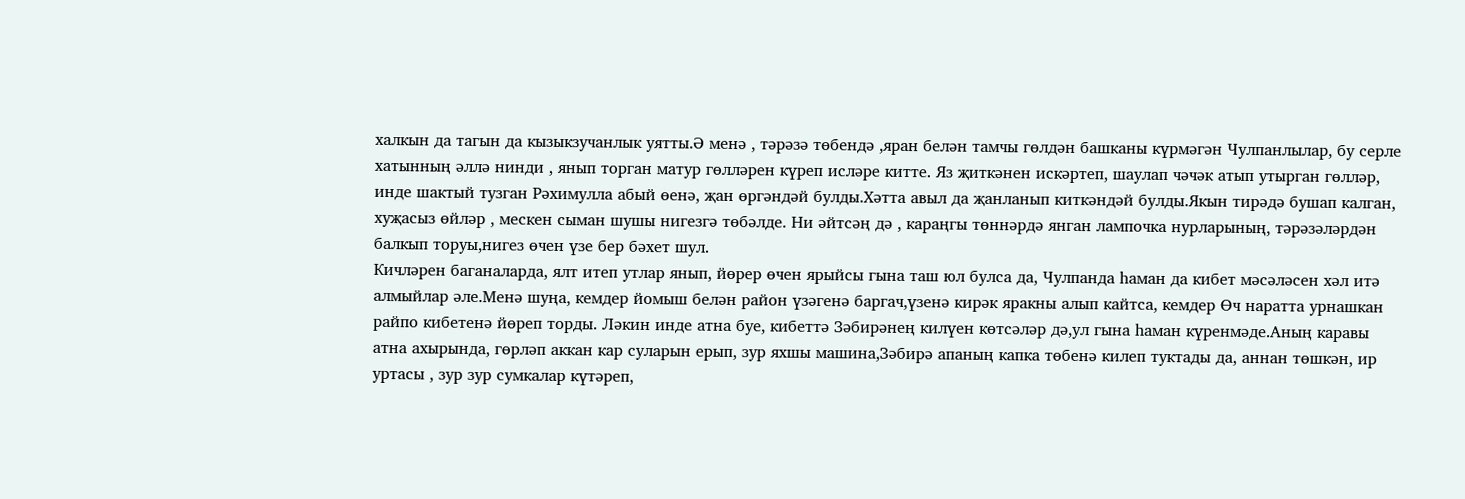халкын да тагын да кызыкзучанлык уятты.Ә менә , тәрәзә төбендә ,яран белән тамчы гөлдән башканы күрмәгән Чулпанлылар, бу серле хатынның әллә нинди , янып торган матур гөлләрен күреп исләре китте. Яз җиткәнен искәртеп, шаулап чәчәк атып утырган гөлләр, инде шактый тузган Рәхимулла абый өенә, җан өргәндәй булды.Хәтта авыл да җанланып киткәндәй булды.Якын тирәдә бушап калган, хуҗасыз өйләр , мескен сыман шушы нигезгә төбәлде. Ни әйтсәң дә , караңгы төннәрдә янган лампочка нурларының, тәрәзәләрдән балкып торуы,нигез өчен үзе бер бәхет шул.
Кичләрен баганаларда, ялт итеп утлар янып, йөрер өчен ярыйсы гына таш юл булса да, Чулпанда һаман да кибет мәсәләсен хәл итә алмыйлар әле.Менә шуңа, кемдер йомыш белән район үзәгенә баргач,үзенә кирәк яракны алып кайтса, кемдер Өч наратта урнашкан райпо кибетенә йөреп торды. Ләкин инде атна буе, кибеттә Зәбирәнең килүен көтсәләр дә,ул гына һаман күренмәде.Аның каравы атна ахырында, гөрләп аккан кар суларын ерып, зур яхшы машина,Зәбирә апаның капка төбенә килеп туктады да, аннан төшкән, ир уртасы , зур зур сумкалар күтәреп,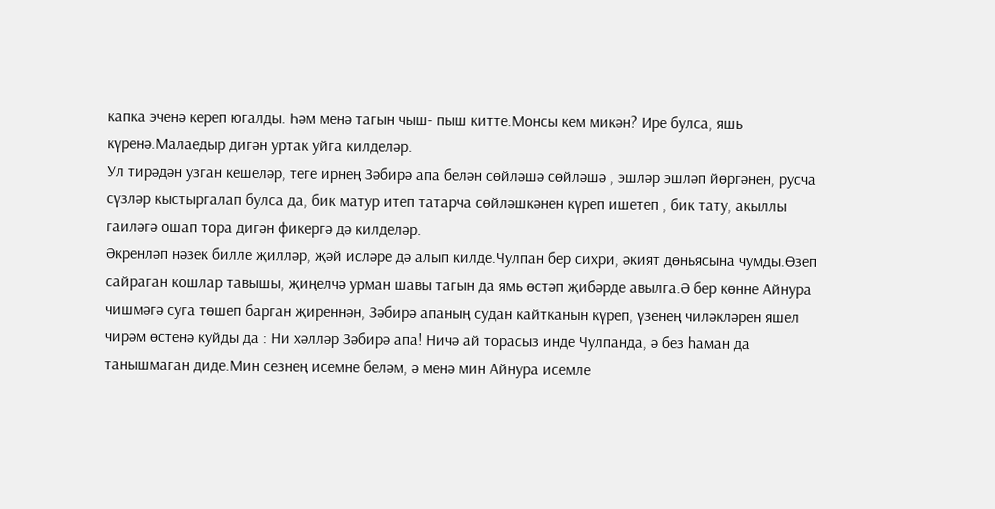капка эченә кереп югалды. Һәм менә тагын чыш- пыш китте.Монсы кем микән? Ире булса, яшь күренә.Малаедыр дигән уртак уйга килделәр.
Ул тирәдән узган кешеләр, теге ирнең Зәбирә апа белән сөйләшә сөйләшә , эшләр эшләп йөргәнен, русча сүзләр кыстыргалап булса да, бик матур итеп татарча сөйләшкәнен күреп ишетеп , бик тату, акыллы гаиләгә ошап тора дигән фикергә дә килделәр.
Әкренләп нәзек билле җилләр, җәй исләре дә алып килде.Чулпан бер сихри, әкият дөньясына чумды.Өзеп сайраган кошлар тавышы, җиңелчә урман шавы тагын да ямь өстәп җибәрде авылга.Ә бер көнне Айнура чишмәгә суга төшеп барган җиреннән, Зәбирә апаның судан кайтканын күреп, үзенең чиләкләрен яшел чирәм өстенә куйды да : Ни хәлләр Зәбирә апа! Ничә ай торасыз инде Чулпанда, ә без һаман да танышмаган диде.Мин сезнең исемне беләм, ә менә мин Айнура исемле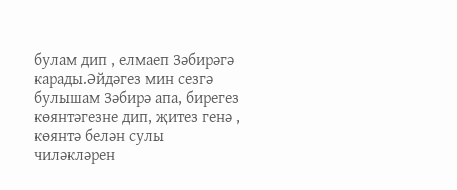булам дип , елмаеп Зәбирәгә карады.Әйдәгез мин сезгә булышам Зәбирә апа, бирегез көянтәгезне дип, җитез генә , көянтә белән сулы чиләкләрен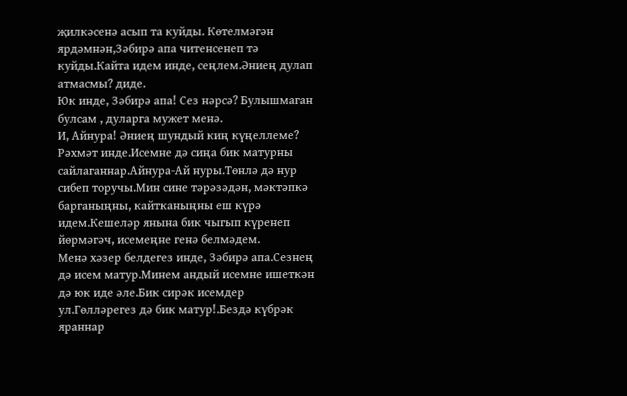җилкәсенә асып та куйды. Көтелмәгән ярдәмнән,Зәбирә апа читенсенеп тә куйды.Кайта идем инде, сеңлем.Әниең дулап атмасмы? диде.
Юк инде, Зәбирә апа! Сез нәрсә? Булышмаган булсам , дуларга мужет менә.
И, Айнура! Әниең шундый киң күңеллеме? Рәхмәт инде.Исемне дә сиңа бик матурны сайлаганнар.Айнура-Ай нуры.Төнлә дә нур сибеп торучы.Мин сине тәрәзәдән, мәктәпкә барганыңны, кайтканыңны еш күрә идем.Кешеләр янына бик чыгып күренеп йөрмәгәч, исемеңне генә белмәдем.
Менә хәзер белдегез инде, Зәбирә апа.Сезнең дә исем матур.Минем андый исемне ишеткән дә юк иде әле.Бик сирәк исемдер ул.Гөлләрегез дә бик матур!.Бездә күбрәк яраннар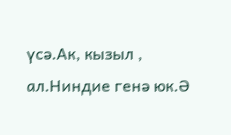үсә.Ак, кызыл , ал.Ниндие генә юк.Ә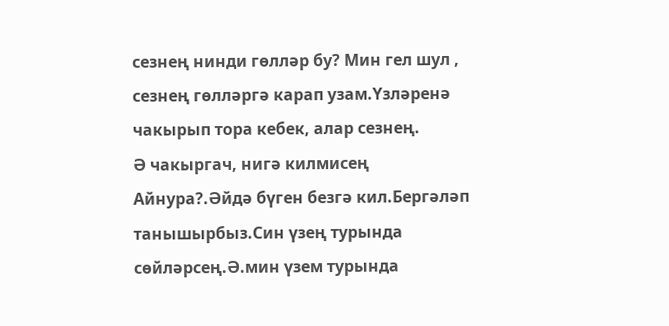сезнең нинди гөлләр бу? Мин гел шул , сезнең гөлләргә карап узам.Үзләренә чакырып тора кебек, алар сезнең.
Ә чакыргач, нигә килмисең Айнура?.Әйдә бүген безгә кил.Бергәләп танышырбыз.Син үзең турында сөйләрсең.Ә.мин үзем турында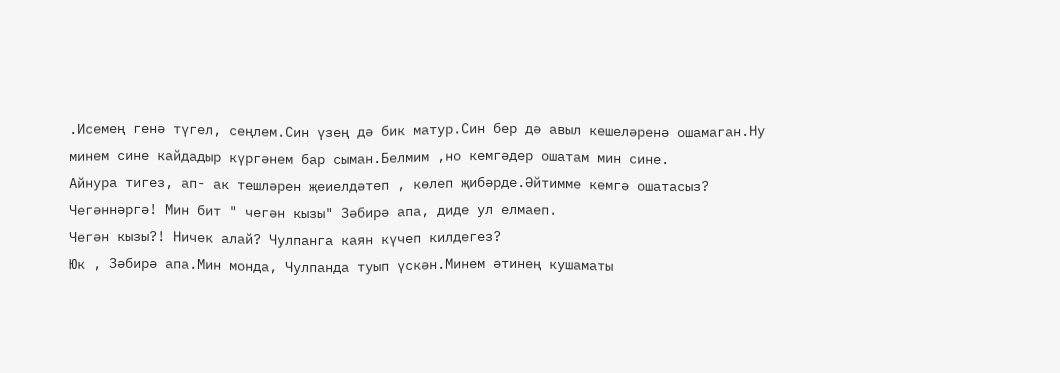.Исемең генә түгел, сеңлем.Син үзең дә бик матур.Син бер дә авыл кешеләренә ошамаган.Ну минем сине кайдадыр күргәнем бар сыман.Белмим ,но кемгәдер ошатам мин сине.
Айнура тигез, ап- ак тешләрен җеиелдәтеп , көлеп җибәрде.Әйтимме кемгә ошатасыз? Чегәннәргә! Мин бит " чегән кызы" Зәбирә апа, диде ул елмаеп.
Чегән кызы?! Ничек алай? Чулпанга каян күчеп килдегез?
Юк , Зәбирә апа.Мин монда, Чулпанда туып үскән.Минем әтинең кушаматы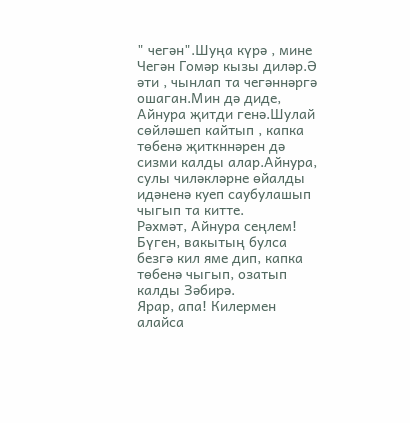" чегән".Шуңа күрә , мине Чегән Гомәр кызы диләр.Ә әти , чынлап та чегәннәргә ошаган.Мин дә диде, Айнура җитди генә.Шулай сөйләшеп кайтып , капка төбенә җиткннәрен дә сизми калды алар.Айнура, сулы чиләкләрне өйалды идәненә куеп саубулашып чыгып та китте.
Рәхмәт, Айнура сеңлем! Бүген, вакытың булса безгә кил яме дип, капка төбенә чыгып, озатып калды Зәбирә.
Ярар, апа! Килермен алайса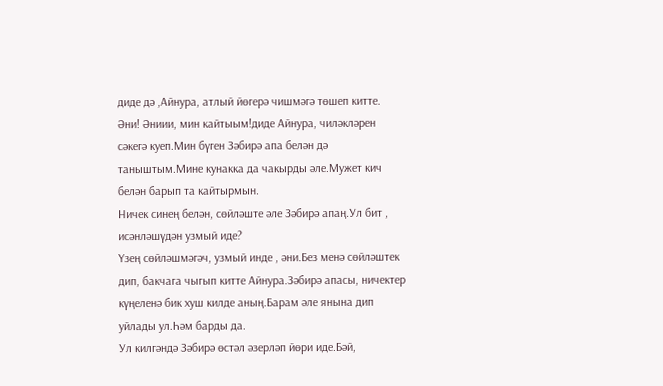диде дә ,Айнура, атлый йөгерә чишмәгә төшеп китте.
Әни! Әниии, мин кайтыым!диде Айнура, чиләкләрен сәкегә куеп.Мин бүген Зәбирә апа белән дә таныштым.Мине кунакка да чакырды әле.Мужет кич белән барып та кайтырмын.
Ничек синең белән, сөйләште әле Зәбирә апаң.Ул бит , исәнләшүдән узмый иде?
Үзең сөйләшмәгәч, узмый инде , әни.Без менә сөйләштек дип, бакчага чыгып китте Айнура.Зәбирә апасы, ничектер күңеленә бик хуш килде аның.Барам әле янына дип уйлады ул.Һәм барды да.
Ул килгәндә Зәбирә өстәл әзерләп йөри иде.Бәй,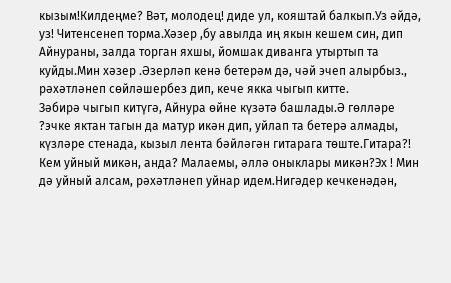кызым!Килдеңме? Вәт, молодец! диде ул, кояштай балкып.Уз әйдә, уз! Читенсенеп торма.Хәзер ,бу авылда иң якын кешем син, дип Айнураны, залда торган яхшы, йомшак диванга утыртып та куйды.Мин хәзер .Әзерләп кенә бетерәм дә, чәй эчеп алырбыз., рәхәтләнеп сөйләшербез дип, кече якка чыгып китте.
Зәбирә чыгып китүгә, Айнура өйне күзәтә башлады.Ә гөлләре ?эчке яктан тагын да матур икән дип, уйлап та бетерә алмады, күзләре стенада, кызыл лента бәйләгән гитарага төште.Гитара?! Кем уйный микән, анда? Малаемы, әллә оныклары микән?Эх ! Мин дә уйный алсам, рәхәтләнеп уйнар идем.Нигәдер кечкенәдән,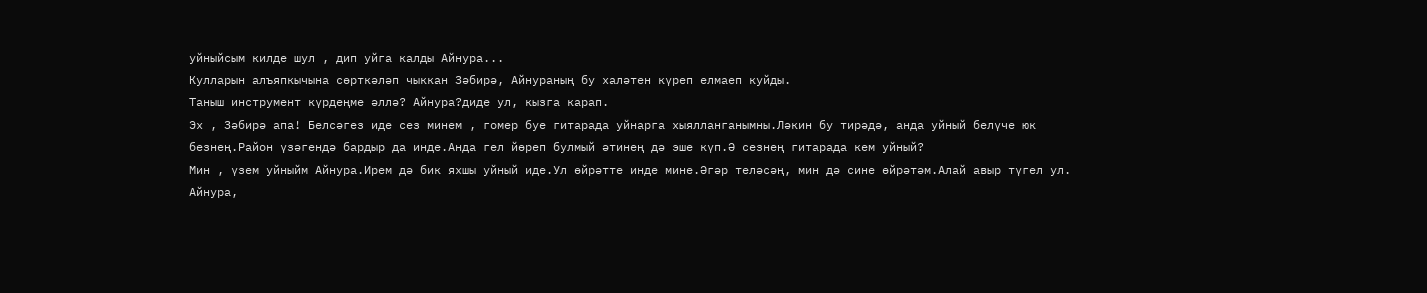уйныйсым килде шул , дип уйга калды Айнура...
Кулларын алъяпкычына сөрткәләп чыккан Зәбирә, Айнураның бу халәтен күреп елмаеп куйды.
Таныш инструмент күрдеңме әллә? Айнура?диде ул, кызга карап.
Эх , Зәбирә апа! Белсәгез иде сез минем , гомер буе гитарада уйнарга хыялланганымны.Ләкин бу тирәдә, анда уйный белүче юк безнең.Район үзәгендә бардыр да инде.Анда гел йөреп булмый әтинең дә эше күп.Ә сезнең гитарада кем уйный?
Мин , үзем уйныйм Айнура.Ирем дә бик яхшы уйный иде.Ул өйрәтте инде мине.Әгәр теләсәң, мин дә сине өйрәтәм.Алай авыр түгел ул.
Айнура,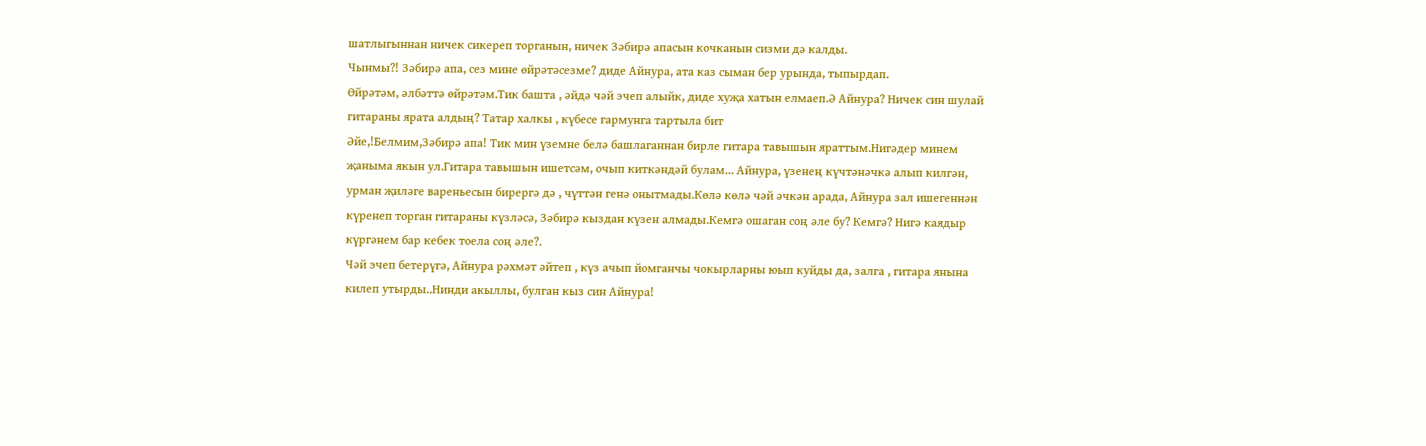шатлыгыннан ничек сикереп торганын, ничек Зәбирә апасын кочканын сизми дә калды.
Чынмы?! Зәбирә апа, сез мине өйрәтәсезме? диде Айнура, ата каз сыман бер урында, тыпырдап.
Өйрәтәм, әлбәттә өйрәтәм.Тик башта , әйдә чәй эчеп алыйк, диде хуҗа хатын елмаеп.Ә Айнура? Ничек син шулай гитараны ярата алдың? Татар халкы , күбесе гармунга тартыла бит
Әйе,!Белмим,Зәбирә апа! Тик мин үземне белә башлаганнан бирле гитара тавышын яраттым.Нигәдер минем җаныма якын ул.Гитара тавышын ишетсәм, очып киткәндәй булам... Айнура, үзенең күчтәнәчкә алып килгән, урман җиләге вареньесын бирергә дә , чүттән генә онытмады.Көлә көлә чәй әчкән арада, Айнура зал ишегеннән күренеп торган гитараны күзләсә, Зәбирә кыздан күзен алмады.Кемгә ошаган соң әле бу? Кемгә? Нигә каядыр күргәнем бар кебек тоела соң әле?.
Чәй эчеп бетерүгә, Айнура рәхмәт әйтеп , күз ачып йомганчы чокырларны юып куйды да, залга , гитара янына килеп утырды..Нинди акыллы, булган кыз син Айнура!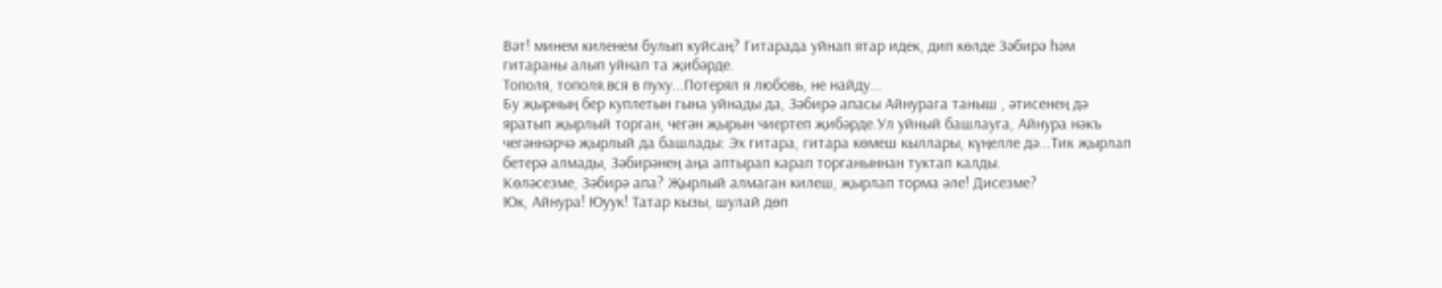Вәт! минем киленем булып куйсаң? Гитарада уйнап ятар идек, дип көлде Зәбирә һәм гитараны алып уйнап та җибәрде.
Тополя, тополя.вся в пуху...Потерял я любовь, не найду...
Бу җырның бер куплетын гына уйнады да, Зәбирә апасы Айнурага таныш , әтисенең дә яратып җырлый торган, чегән җырын чиертеп җибәрде.Ул уйный башлауга, Айнура нәкъ чегәннәрчә җырлый да башлады: Эх гитара, гитара көмеш кыллары, күңелле дә...Тик җырлап бетерә алмады, Зәбирәнең аңа аптырап карап торганыннан туктап калды.
Көләсезме, Зәбирә апа? Җырлый алмаган килеш, җырлап торма әле! Дисезме?
Юк, Айнура! Юуук! Татар кызы, шулай дөп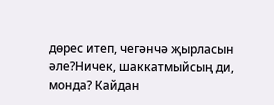дөрес итеп, чегәнчә җырласын әле?Ничек, шаккатмыйсың ди, монда? Кайдан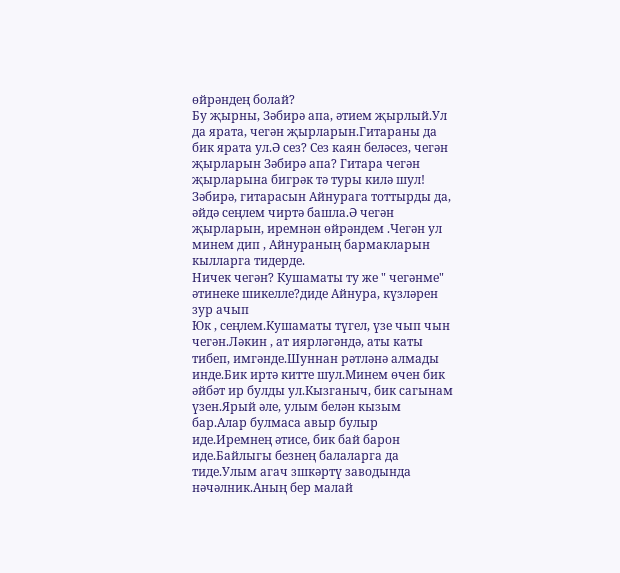өйрәндең болай?
Бу җырны, Зәбирә апа, әтием җырлый.Ул да ярата, чегән җырларын.Гитараны да бик ярата ул.Ә сез? Сез каян беләсез, чегән җырларын Зәбирә апа? Гитара чегән җырларына бигрәк тә туры килә шул!
Зәбирә, гитарасын Айнурага тоттырды да, әйдә сеңлем чиртә башла.Ә чегән җырларын, иремнән өйрәндем .Чегән ул минем дип , Айнураның бармакларын кылларга тидерде.
Ничек чегән? Кушаматы ту же " чегәнме" әтинеке шикелле?диде Айнура, күзләрен зур ачып
Юк , сеңлем.Кушаматы түгел, үзе чып чын чегән.Ләкин , ат иярләгәндә, аты каты тибеп, имгәнде.Шуннан рәтләнә алмады инде.Бик иртә китте шул.Минем өчен бик әйбәт ир булды ул.Кызганыч, бик сагынам үзен.Ярый әле, улым белән кызым бар.Алар булмаса авыр булыр иде.Иремнең әтисе, бик бай барон иде.Байлыгы безнең балаларга да тиде.Улым агач зшкәртү заводында нәчәлник.Аның бер малай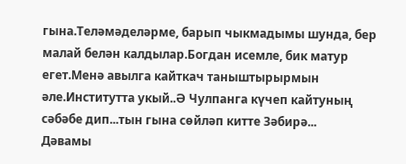гына.Теләмәделәрме, барып чыкмадымы шунда, бер малай белән калдылар.Богдан исемле, бик матур егет.Менә авылга кайткач таныштырырмын әле.Институтта укый..Ә Чулпанга күчеп кайтуның сәбәбе дип...тын гына сөйләп китте Зәбирә...
Дәвамы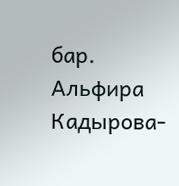бар.
Альфира Кадырова-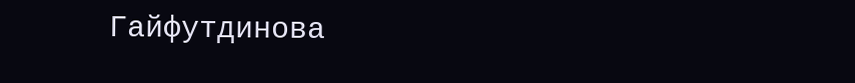Гайфутдинова